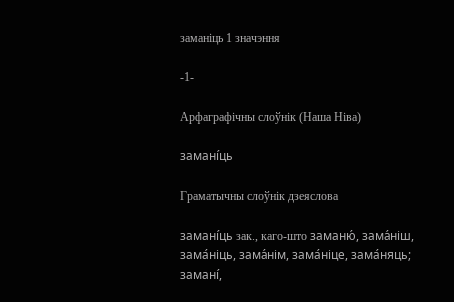заманіць 1 значэння

-1-

Арфаграфічны слоўнік (Наша Ніва)

замані́ць

Граматычны слоўнік дзеяслова

замані́ць зак., каго-што заманю́, зама́ніш, зама́ніць, зама́нім, зама́ніце, зама́няць; замані́,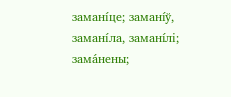замані́це; замані́ў, замані́ла, замані́лі; зама́нены;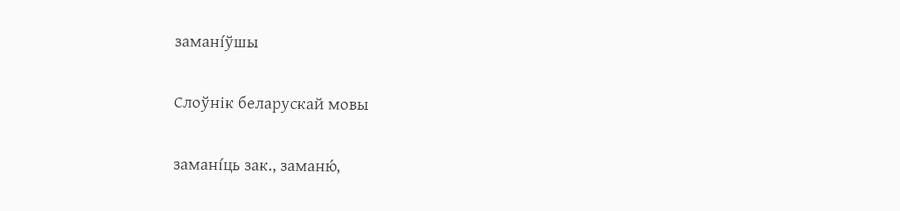замані́ўшы

Слоўнік беларускай мовы

замані́ць зак., заманю́,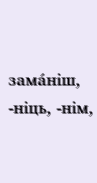зама́ніш, -ніць, -нім,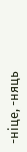-ніце, -няць